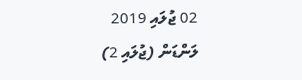02 ޖުލައި 2019
ލަންޑަން (ޖުލައި 2)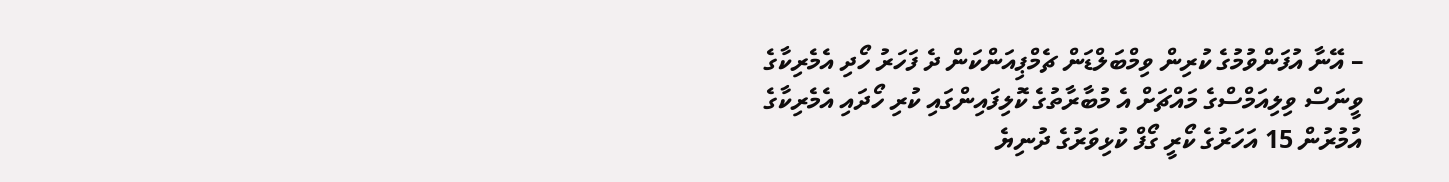– އޭނާ އުފަންވުމުގެ ކުރިން ވިމްބަލްޑަން ޗެމްޕިއަންކަން ދެ ފަހަރު ހޯދި އެމެރިކާގެ ވީނަސް ވިލިއަމްސްގެ މައްޗަށް އެ މުބާރާތުގެ ކޮލިފައިންގައި ކުރި ހޯދައި އެމެރިކާގެ އުމުރުން 15 އަހަރުގެ ކޯރީ ގޯފް ކުޅިވަރުގެ ދުނިޔެ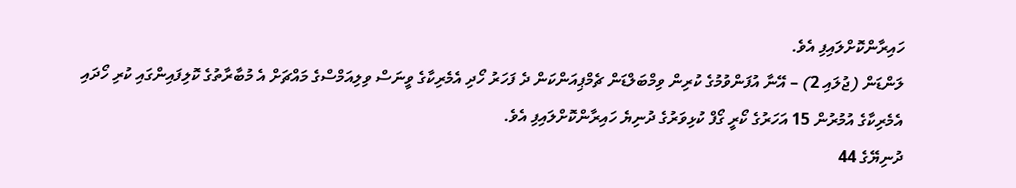ހައިރާންކޮށްލައިފި އެވެ.
ލަންޑަން (ޖުލައި 2) – އޭނާ އުފަންވުމުގެ ކުރިން ވިމްބަލްޑަން ޗެމްޕިއަންކަން ދެ ފަހަރު ހޯދި އެމެރިކާގެ ވީނަސް ވިލިއަމްސްގެ މައްޗަށް އެ މުބާރާތުގެ ކޮލިފައިންގައި ކުރި ހޯދައި އެމެރިކާގެ އުމުރުން 15 އަހަރުގެ ކޯރީ ގޯފް ކުޅިވަރުގެ ދުނިޔެ ހައިރާންކޮށްލައިފި އެވެ.
ދުނިޔޭގެ 44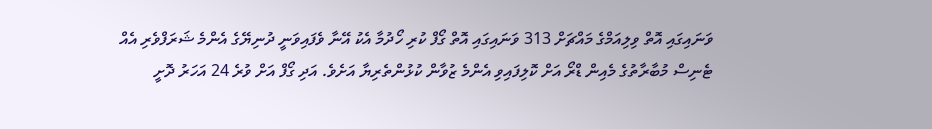ވަނައިގައި އޮތް ވިލިއަމްގެ މައްޗަށް 313 ވަނައިގައި އޮތް ގޯފް ކުރި ހޯދުމާ އެކު އޭނާ ވެފައިވަނީ ދުނިޔޭގެ އެންމެ ޝަރަފްވެރި އެއް ޓެނިސް މުބާރާތުގެ މެއިން ޑްރޯ އަށް ކޮލިފައިވި އެންމެ ޒުވާން ކުޅުންތެރިޔާ އަށެވެ. އަދި ގޯފް އަށް ވުރެ 24 އަހަރު ދޮށީ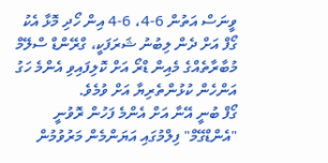ވީނަސް އަތުން 6-4، 6-4 އިން ހޯދި މޮޅާ އެކު ގޯފް އަށް ދެން ލިބުނު ޝަރަފަކީ، ގްރޭންޑް ސްލޭމް މުބާރާތެއްގެ މެއިން ޑްރޯ އަށް ކޮލިފައިވި އެންމެ ހަގު އަންހެން ކުޅުންތެރިޔާ އަށް ވުމެވެ.
ގޯފް ބުނީ އޭނާ އަށް އެންމެ ފަހުން ރޮވުނީ "އެންޑްގޭމް" ފިލްމުގައި އަޔަންމެން މަރުވުމުން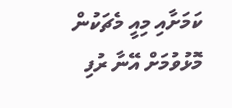ކަމަށާއި މިއީ މެޗަކުން މޮޅުވުމަށް އޭނާ ރުފި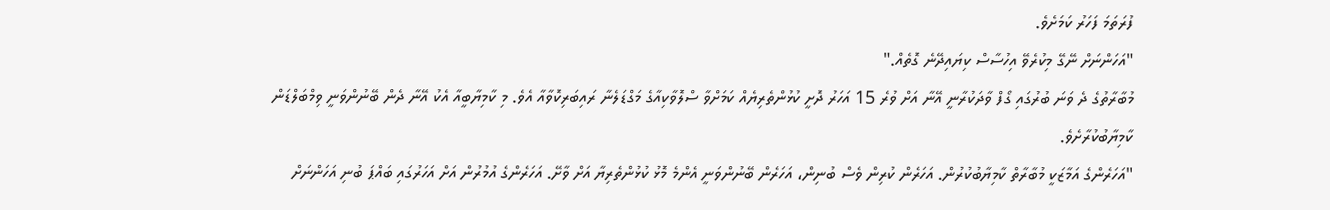ފުރަތަމަ ފަހަރު ކަމަށެވެ.
"އަހަންނަށް ނޭގޭ މިކުރެވޭ އިހުސާސް ކިޔައިދޭނެ ގޮތެއް."
މުބާރާތުގެ ދެ ވަނަ ބުރުގައި ގޯފް ވާދަކުރާނީ އޭނާ އަށް ވުރެ 15 އަހަރު ދޮށީ ކުޅުންތެރިޔެއް ކަމަށްވާ ސްލޮވާކިއާގެ މަގްޑަލެނާ ރައިބަރިކޮވާއާ އެވެ. މި ކާމިޔާބީއާ އެކު އޭނާ ދެން ބޭނުންވަނީ ވިމްބަލްޑަން ކާމިޔާބުކުރާށެވެ.
"އަހަރެންގެ އަމާޒަކީ މުބާރާތް ކާމިޔާބުކުރުން. އަހަރެން ކުރިން ވެސް ބުނިން، އަހަރެން ބޭނުންވަނީ އެންމެ މޮޅު ކުޅުންތެރިޔާ އަށް ވާށޭ. އަހަރެންގެ އުމުރުން އަށް އަހަރުގައި ބައްޕަ ބުނި އަހަންނަށް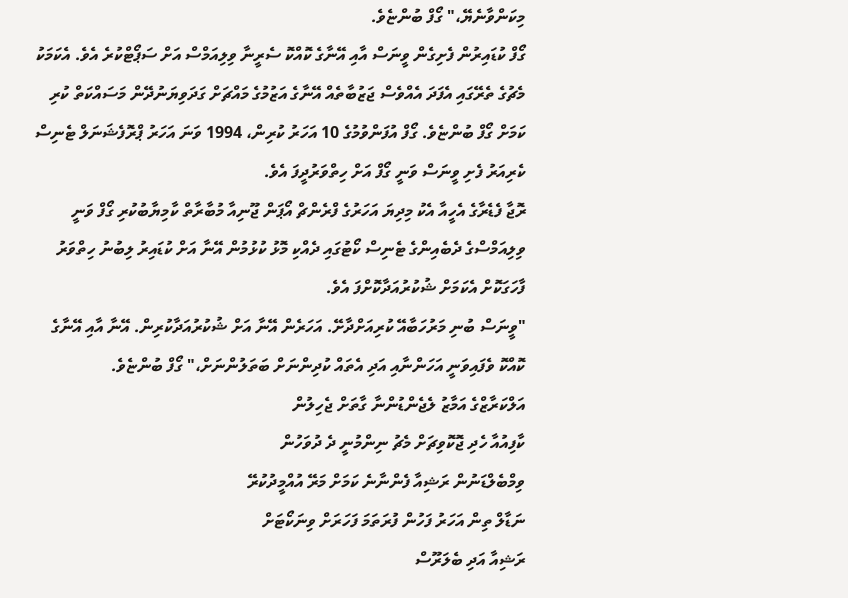މިކަންވާނެޔޭ،" ގޯފް ބުންޏެވެ.
ގޯފް ކުޑައިރުން ފެށިގެން ވީނަސް އާއި އޭނާގެ ކޮއްކޮ ސެރީނާ ވިލިއަމްސް އަށް ސަޕޯޓްކުރެ އެވެ. އެކަމަކު މެޗުގެ ތެރޭގައި އެފަދަ އެއްވެސް ޖަޒުބާތެއް އޭނާގެ އަޒުމުގެ މައްޗަށް ގަދަވިޔަނުދޭން މަސައްކަތް ކުރި ކަމަށް ގޯފް ބުންޏެވެ. ގޯފް އުފަންވުމުގެ 10 އަހަރު ކުރިން، 1994 ވަނަ އަހަރު ޕްރޮފެޝަނަލް ޓެނިސް ކެރިއަރު ފެށި ވީނަސް ވަނީ ގޯފް އަށް ހިތްވަރުދީފަ އެވެ.
ރޮޖާ ފެޑެރާގެ އެހީއާ އެކު މިދިޔަ އަހަރުގެ ފްރެންޗް އޯޕަން ޖޫނިއާ މުބާރާތް ކާމިޔާބުކުރި ގޯފް ވަނީ ވިލިއަމްސްގެ ދެބެއިންގެ ޓެނިސް ކޯޓުގައި ދެއްކި މޮޅު ކުޅުމުން އޭނާ އަށް ކުޑައިރު ލިބުނު ހިތްވަރު ފާހަގަކޮށް އެކަމަށް ޝުކުރުއަދާކޮށްފަ އެވެ.
"ވީނަސް ބުނި މަރުހަބާއޭ ކުރިއަށްދާށޭ. އަހަރެން އޭނާ އަށް ޝުކުރުއަދާކުރިން. އޭނާ އާއި އޭނާގެ ކޮއްކޮ ވެފައިވަނީ އަހަންނާއި އަދި އެތައް ކުދިންނަށް ބަތަލުންނަށް،" ގޯފް ބުންޏެވެ.
އަލްކަރާޒްގެ އަމާޒު ލެޖެންޑުންނާ ގާތަށް ޖެހިލުން
ކާފިއުއާ ހެދި ޖޮކޮވިޗަށް މެޗު ނިންމުނީ ދެ ދުވަހުން
ވިމްބެލްޑަނުން ރަޝިއާ ފެންނާނެ ކަމަށް މަރޭ އުއްމީދުކުރޭ
ނަޑާލް ތިން އަހަރު ފަހުން ފުރަތަމަ ފަހަރަށް ވިނަކޯޓަށް
ރަޝިއާ އަދި ބެލަރޫސް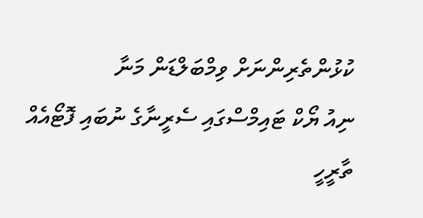ކުޅުންތެރިންނަށް ވިމްބަލްޑަން މަނާ
ނިއު ޔޯކް ޓައިމްސްގައި ސެރީނާގެ ނުބައި ފޮޓޯއެއް
ތާރީހީ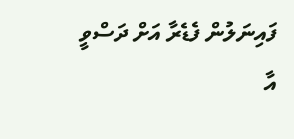ފައިނަލުން ފެޑެރާ އަށް ދަސްވީ އާ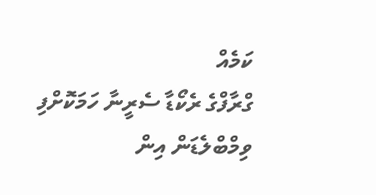ކަމެއް
ގްރާފްގެ ރެކޯޑާ ސެރީނާ ހަމަކޮށްފި
ވިމްބްލެޑަން އިން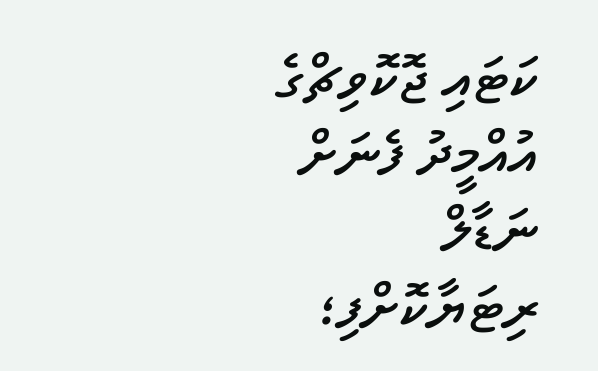ކަޓައި ޖޮކޮވިޗްގެ އުއްމީދު ފެނަށް
ނަޑާލް ރިޓަޔާކޮށްފި؛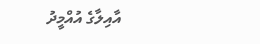އާއިލާގެ އުއްމީދު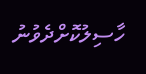ހާސިލުކޮށްދެވުނު